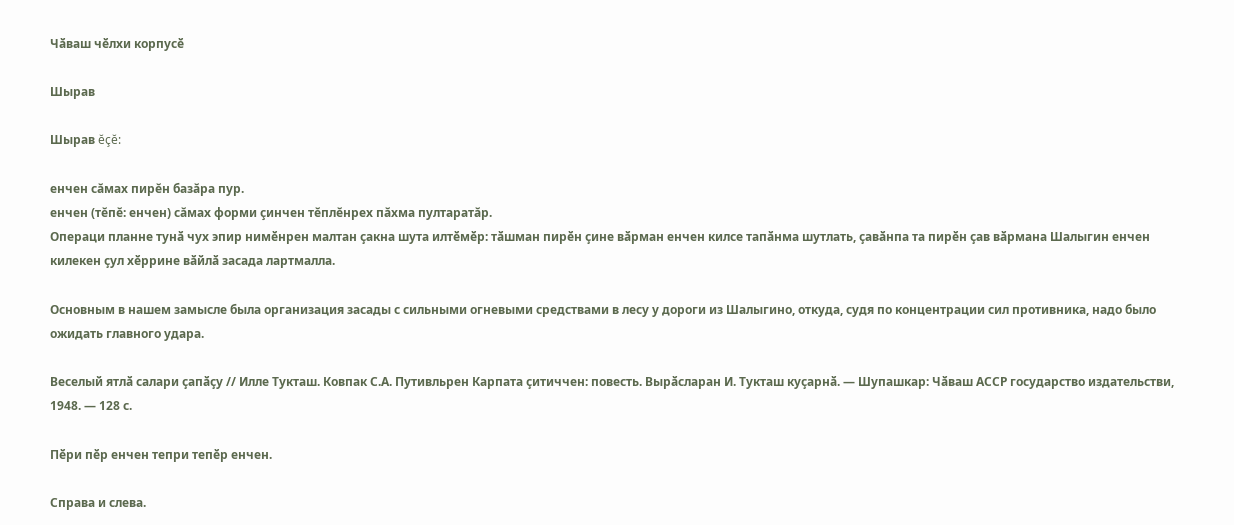Чӑваш чӗлхи корпусӗ

Шырав

Шырав ĕçĕ:

енчен сăмах пирĕн базăра пур.
енчен (тĕпĕ: енчен) сăмах форми çинчен тĕплĕнрех пăхма пултаратăр.
Операци планне тунӑ чух эпир нимӗнрен малтан ҫакна шута илтӗмӗр: тӑшман пирӗн ҫине вӑрман енчен килсе тапӑнма шутлать, ҫавӑнпа та пирӗн ҫав вӑрмана Шалыгин енчен килекен ҫул хӗррине вӑйлӑ засада лартмалла.

Основным в нашем замысле была организация засады с сильными огневыми средствами в лесу у дороги из Шалыгино, откуда, судя по концентрации сил противника, надо было ожидать главного удара.

Веселый ятлӑ салари ҫапӑҫу // Илле Тукташ. Ковпак С.А. Путивльрен Карпата ҫитиччен: повесть. Вырӑсларан И. Тукташ куҫарнӑ. — Шупашкар: Чӑваш АССР государство издательстви, 1948. — 128 с.

Пӗри пӗр енчен тепри тепӗр енчен.

Справа и слева.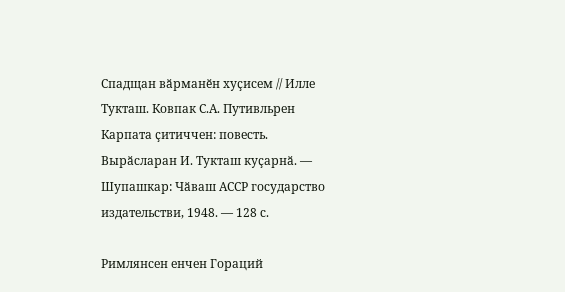Спадщан вӑрманӗн хуҫисем // Илле Тукташ. Ковпак С.А. Путивльрен Карпата ҫитиччен: повесть. Вырӑсларан И. Тукташ куҫарнӑ. — Шупашкар: Чӑваш АССР государство издательстви, 1948. — 128 с.

Римлянсен енчен Гораций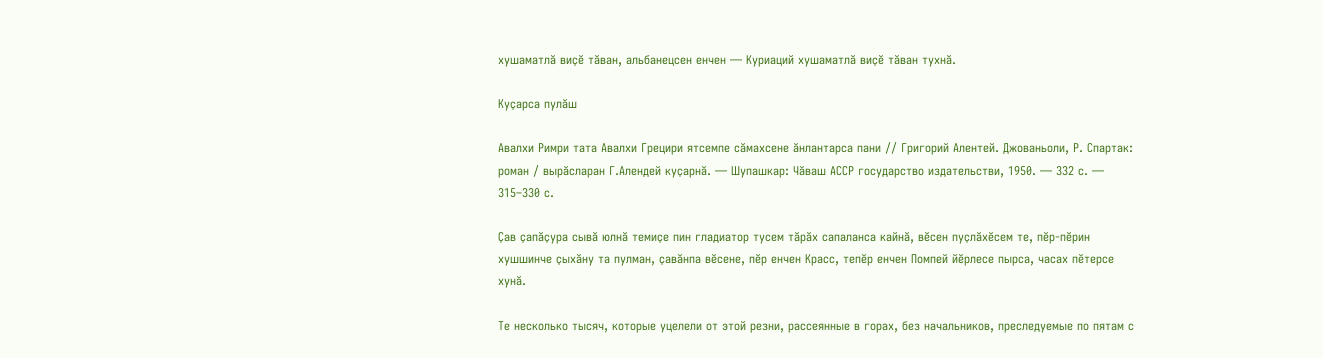хушаматлӑ виҫӗ тӑван, альбанецсен енчен — Куриаций хушаматлӑ виҫӗ тӑван тухнӑ.

Куҫарса пулӑш

Авалхи Римри тата Авалхи Грецири ятсемпе сӑмахсене ӑнлантарса пани // Григорий Алентей. Джованьоли, Р. Спартак: роман / вырӑсларан Г.Алендей куҫарнӑ. — Шупашкар: Чӑваш АССР государство издательстви, 1950. — 332 с. — 315–330 с.

Ҫав ҫапӑҫура сывӑ юлнӑ темиҫе пин гладиатор тусем тӑрӑх сапаланса кайнӑ, вӗсен пуҫлӑхӗсем те, пӗр-пӗрин хушшинче ҫыхӑну та пулман, ҫавӑнпа вӗсене, пӗр енчен Красс, тепӗр енчен Помпей йӗрлесе пырса, часах пӗтерсе хунӑ.

Те несколько тысяч, которые уцелели от этой резни, рассеянные в горах, без начальников, преследуемые по пятам с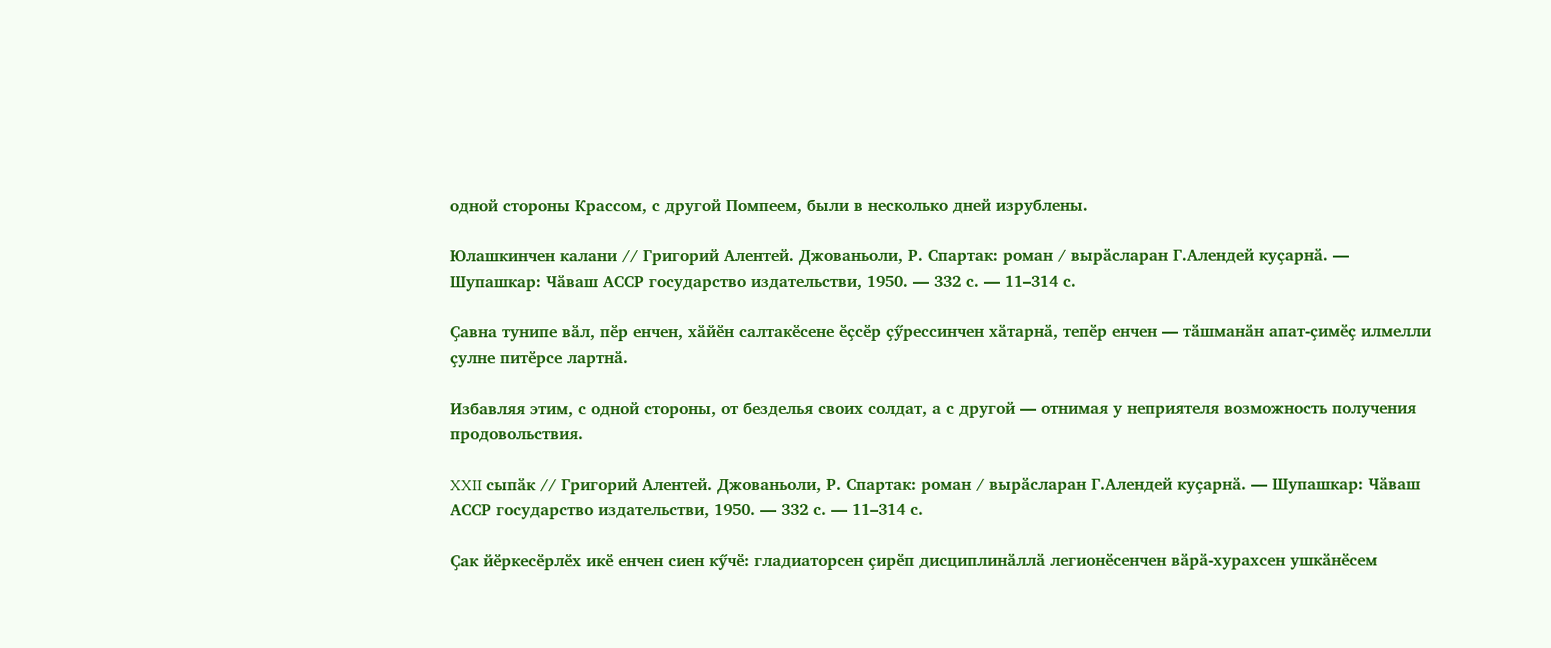одной стороны Крассом, с другой Помпеем, были в несколько дней изрублены.

Юлашкинчен калани // Григорий Алентей. Джованьоли, Р. Спартак: роман / вырӑсларан Г.Алендей куҫарнӑ. — Шупашкар: Чӑваш АССР государство издательстви, 1950. — 332 с. — 11–314 с.

Ҫавна тунипе вӑл, пӗр енчен, хӑйӗн салтакӗсене ӗҫсӗр ҫӳрессинчен хӑтарнӑ, тепӗр енчен — тӑшманӑн апат-ҫимӗҫ илмелли ҫулне питӗрсе лартнӑ.

Избавляя этим, с одной стороны, от безделья своих солдат, а с другой — отнимая у неприятеля возможность получения продовольствия.

XXII сыпӑк // Григорий Алентей. Джованьоли, Р. Спартак: роман / вырӑсларан Г.Алендей куҫарнӑ. — Шупашкар: Чӑваш АССР государство издательстви, 1950. — 332 с. — 11–314 с.

Ҫак йӗркесӗрлӗх икӗ енчен сиен кӳчӗ: гладиаторсен ҫирӗп дисциплинӑллӑ легионӗсенчен вӑрӑ-хурахсен ушкӑнӗсем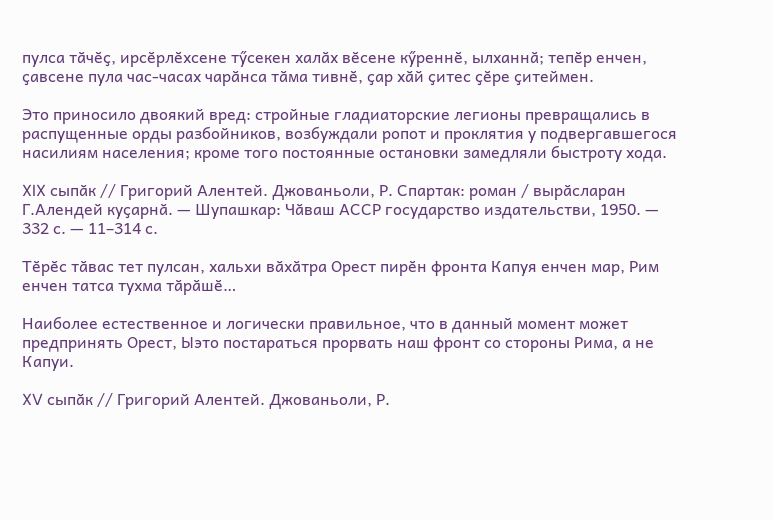пулса тӑчӗҫ, ирсӗрлӗхсене тӳсекен халӑх вӗсене кӳреннӗ, ылханнӑ; тепӗр енчен, ҫавсене пула час-часах чарӑнса тӑма тивнӗ, ҫар хӑй ҫитес ҫӗре ҫитеймен.

Это приносило двоякий вред: стройные гладиаторские легионы превращались в распущенные орды разбойников, возбуждали ропот и проклятия у подвергавшегося насилиям населения; кроме того постоянные остановки замедляли быстроту хода.

XIX сыпӑк // Григорий Алентей. Джованьоли, Р. Спартак: роман / вырӑсларан Г.Алендей куҫарнӑ. — Шупашкар: Чӑваш АССР государство издательстви, 1950. — 332 с. — 11–314 с.

Тӗрӗс тӑвас тет пулсан, хальхи вӑхӑтра Орест пирӗн фронта Капуя енчен мар, Рим енчен татса тухма тӑрӑшӗ…

Наиболее естественное и логически правильное, что в данный момент может предпринять Орест, Ыэто постараться прорвать наш фронт со стороны Рима, а не Капуи.

XV сыпӑк // Григорий Алентей. Джованьоли, Р.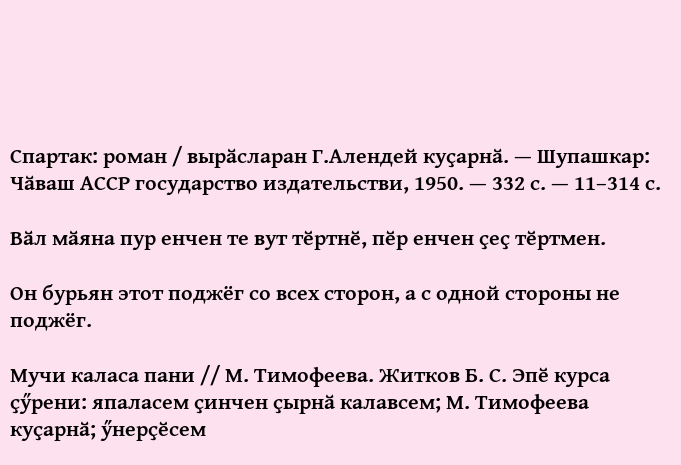Спартак: роман / вырӑсларан Г.Алендей куҫарнӑ. — Шупашкар: Чӑваш АССР государство издательстви, 1950. — 332 с. — 11–314 с.

Вӑл мӑяна пур енчен те вут тӗртнӗ, пӗр енчен ҫеҫ тӗртмен.

Он бурьян этот поджёг со всех сторон, а с одной стороны не поджёг.

Мучи каласа пани // М. Тимофеева. Житков Б. С. Эпӗ курса ҫӳрени: япаласем ҫинчен ҫырнӑ калавсем; М. Тимофеева куҫарнӑ; ӳнерҫӗсем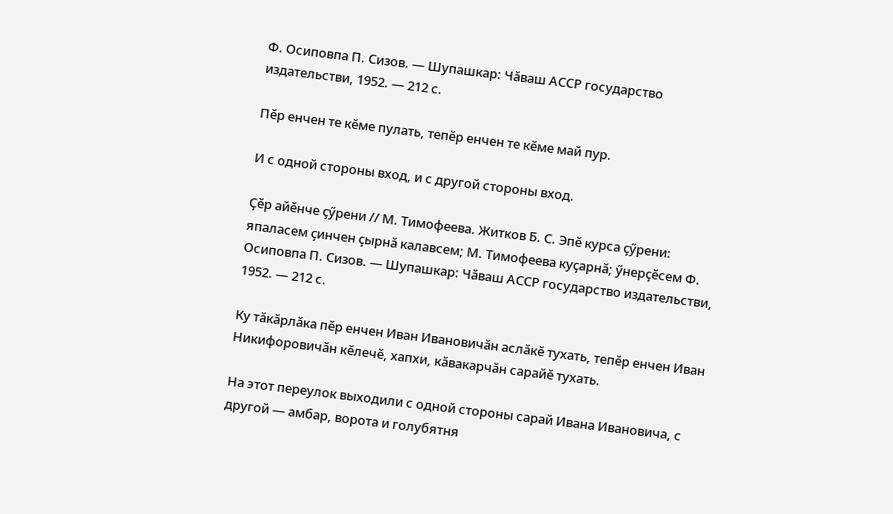Ф. Осиповпа П. Сизов. — Шупашкар: Чӑваш АССР государство издательстви, 1952. — 212 с.

Пӗр енчен те кӗме пулать, тепӗр енчен те кӗме май пур.

И с одной стороны вход, и с другой стороны вход.

Ҫӗр айӗнче ҫӳрени // М. Тимофеева. Житков Б. С. Эпӗ курса ҫӳрени: япаласем ҫинчен ҫырнӑ калавсем; М. Тимофеева куҫарнӑ; ӳнерҫӗсем Ф. Осиповпа П. Сизов. — Шупашкар: Чӑваш АССР государство издательстви, 1952. — 212 с.

Ку тӑкӑрлӑка пӗр енчен Иван Ивановичӑн аслӑкӗ тухать, тепӗр енчен Иван Никифоровичӑн кӗлечӗ, хапхи, кӑвакарчӑн сарайӗ тухать.

На этот переулок выходили с одной стороны сарай Ивана Ивановича, с другой — амбар, ворота и голубятня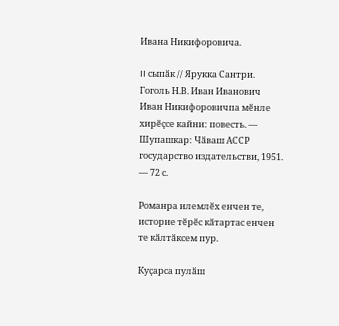Ивана Никифоровича.

II сыпӑк // Ярукка Сантри. Гоголь Н.В. Иван Иванович Иван Никифоровичпа мӗнле хирӗҫсе кайни: повесть. — Шупашкар: Чӑваш АССР государство издательстви, 1951. — 72 с.

Романра илемлӗх енчен те, историе тӗрӗс кӑтартас енчен те кӑлтӑксем пур.

Куҫарса пулӑш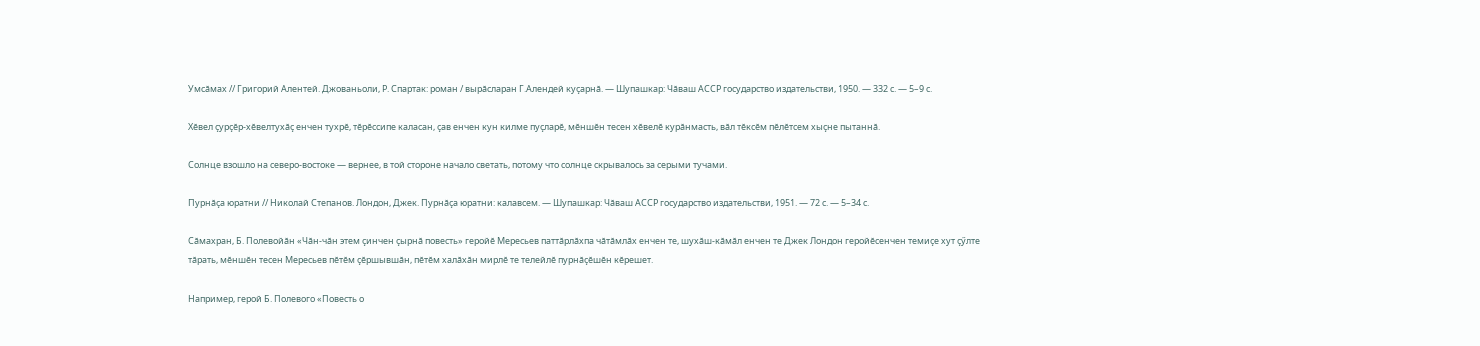Умсӑмах // Григорий Алентей. Джованьоли, Р. Спартак: роман / вырӑсларан Г.Алендей куҫарнӑ. — Шупашкар: Чӑваш АССР государство издательстви, 1950. — 332 с. — 5–9 с.

Хӗвел ҫурҫӗр-хӗвелтухӑҫ енчен тухрӗ, тӗрӗссипе каласан, ҫав енчен кун килме пуҫларӗ, мӗншӗн тесен хӗвелӗ курӑнмасть, вӑл тӗксӗм пӗлӗтсем хыҫне пытаннӑ.

Солнце взошло на северо-востоке — вернее, в той стороне начало светать, потому что солнце скрывалось за серыми тучами.

Пурнӑҫа юратни // Николай Степанов. Лондон, Джек. Пурнӑҫа юратни: калавсем. — Шупашкар: Чӑваш АССР государство издательстви, 1951. — 72 с. — 5–34 с.

Сӑмахран, Б. Полевойӑн «Чӑн-чӑн этем ҫинчен ҫырнӑ повесть» геройӗ Мересьев паттӑрлӑхпа чӑтӑмлӑх енчен те, шухӑш-кӑмӑл енчен те Джек Лондон геройӗсенчен темиҫе хут ҫӳлте тӑрать, мӗншӗн тесен Мересьев пӗтӗм ҫӗршывшӑн, пӗтӗм халӑхӑн мирлӗ те телейлӗ пурнӑҫӗшӗн кӗрешет.

Например, герой Б. Полевого «Повесть о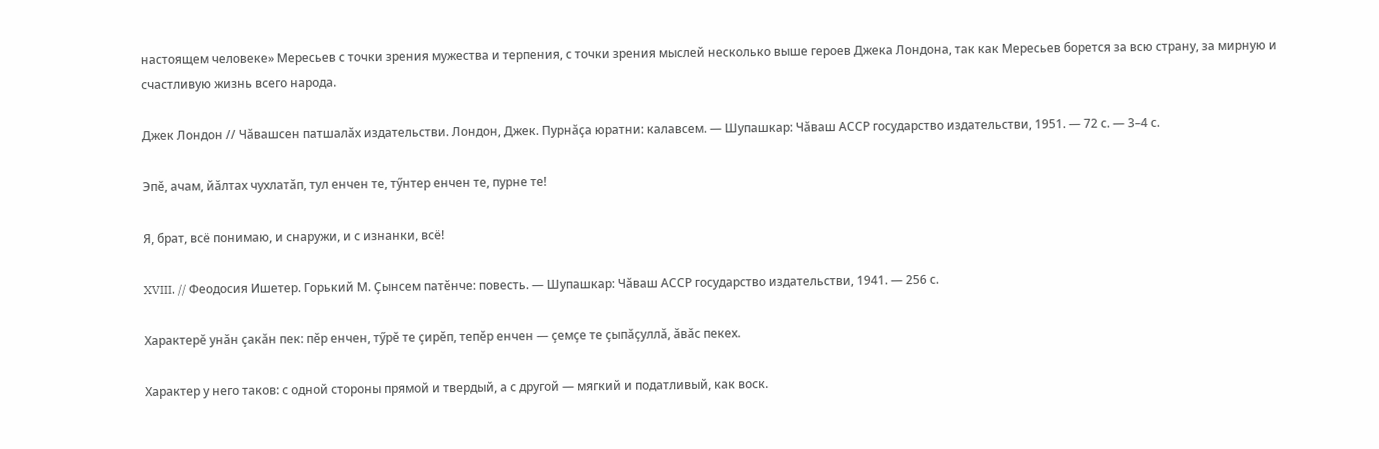настоящем человеке» Мересьев с точки зрения мужества и терпения, с точки зрения мыслей несколько выше героев Джека Лондона, так как Мересьев борется за всю страну, за мирную и счастливую жизнь всего народа.

Джек Лондон // Чӑвашсен патшалӑх издательстви. Лондон, Джек. Пурнӑҫа юратни: калавсем. — Шупашкар: Чӑваш АССР государство издательстви, 1951. — 72 с. — 3–4 с.

Эпӗ, ачам, йӑлтах чухлатӑп, тул енчен те, тӳнтер енчен те, пурне те!

Я, брат, всё понимаю, и снаружи, и с изнанки, всё!

XVIII. // Феодосия Ишетер. Горький М. Ҫынсем патӗнче: повесть. — Шупашкар: Чӑваш АССР государство издательстви, 1941. — 256 с.

Характерӗ унӑн ҫакӑн пек: пӗр енчен, тӳрӗ те ҫирӗп, тепӗр енчен — ҫемҫе те ҫыпӑҫуллӑ, ӑвӑс пекех.

Характер у него таков: с одной стороны прямой и твердый, а с другой — мягкий и податливый, как воск.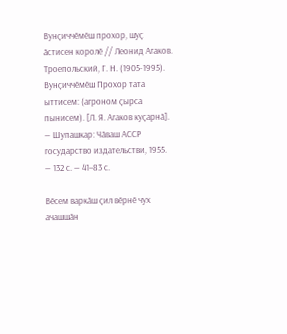Вунҫиччӗмӗш прохор, шуҫ ӑстисен королӗ // Леонид Агаков. Троепольский, Г. Н. (1905-1995). Вунҫиччӗмӗш Прохор тата ыттисем: (агроном ҫырса пынисем). [Л. Я. Агаков куҫарнӑ]. — Шупашкар: Чӑваш АССР государство издательстви, 1955. — 132 с. — 41–83 с.

Вӗсем варкӑш ҫил вӗрнӗ чух ачашшӑн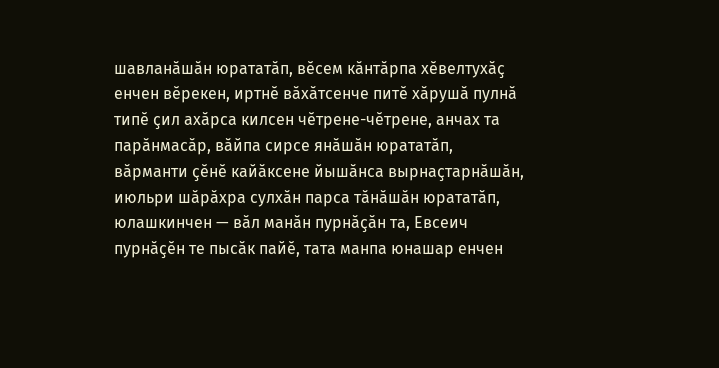шавланӑшӑн юрататӑп, вӗсем кӑнтӑрпа хӗвелтухӑҫ енчен вӗрекен, иртнӗ вӑхӑтсенче питӗ хӑрушӑ пулнӑ типӗ ҫил ахӑрса килсен чӗтрене-чӗтрене, анчах та парӑнмасӑр, вӑйпа сирсе янӑшӑн юрататӑп, вӑрманти ҫӗнӗ кайӑксене йышӑнса вырнаҫтарнӑшӑн, июльри шӑрӑхра сулхӑн парса тӑнӑшӑн юрататӑп, юлашкинчен — вӑл манӑн пурнӑҫӑн та, Евсеич пурнӑҫӗн те пысӑк пайӗ, тата манпа юнашар енчен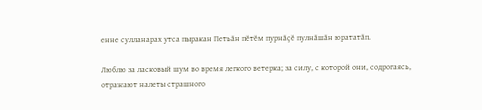енне сулланарах утса пыракан Петьӑн пӗтӗм пурнӑҫӗ пулнӑшӑн юрататӑп.

Люблю за ласковый шум во время легкого ветерка; за силу, с которой они, содрогаясь, отражают налеты страшного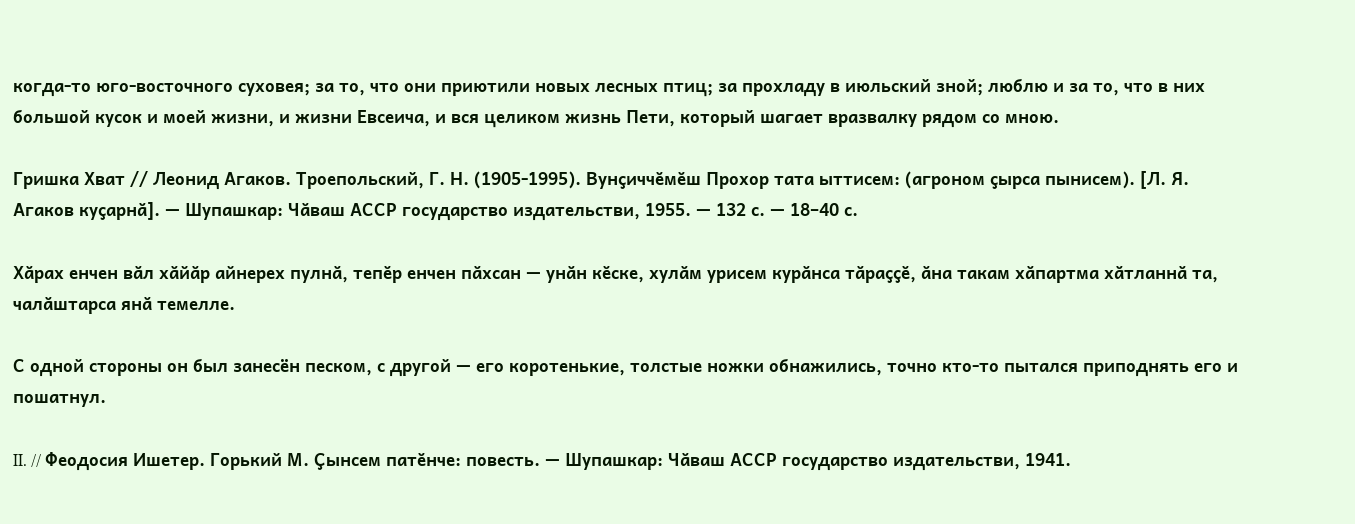когда-то юго-восточного суховея; за то, что они приютили новых лесных птиц; за прохладу в июльский зной; люблю и за то, что в них большой кусок и моей жизни, и жизни Евсеича, и вся целиком жизнь Пети, который шагает вразвалку рядом со мною.

Гришка Хват // Леонид Агаков. Троепольский, Г. Н. (1905-1995). Вунҫиччӗмӗш Прохор тата ыттисем: (агроном ҫырса пынисем). [Л. Я. Агаков куҫарнӑ]. — Шупашкар: Чӑваш АССР государство издательстви, 1955. — 132 с. — 18–40 с.

Хӑрах енчен вӑл хӑйӑр айнерех пулнӑ, тепӗр енчен пӑхсан — унӑн кӗске, хулӑм урисем курӑнса тӑраҫҫӗ, ӑна такам хӑпартма хӑтланнӑ та, чалӑштарса янӑ темелле.

С одной стороны он был занесён песком, с другой — его коротенькие, толстые ножки обнажились, точно кто-то пытался приподнять его и пошатнул.

II. // Феодосия Ишетер. Горький М. Ҫынсем патӗнче: повесть. — Шупашкар: Чӑваш АССР государство издательстви, 1941.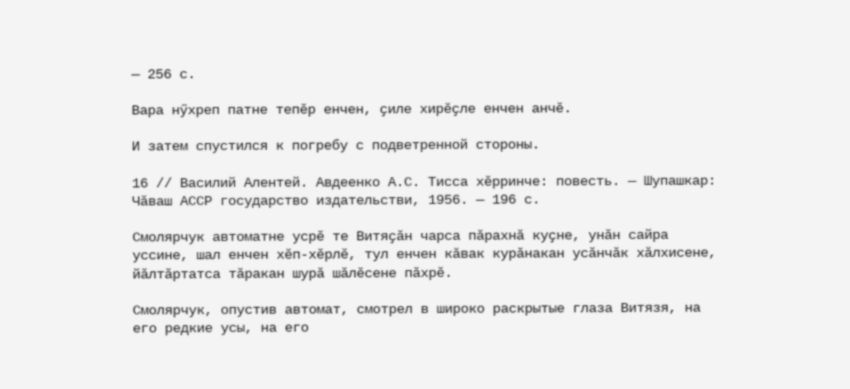— 256 с.

Вара нӳхреп патне тепӗр енчен, ҫиле хирӗҫле енчен анчӗ.

И затем спустился к погребу с подветренной стороны.

16 // Василий Алентей. Авдеенко А.С. Тисса хӗрринче: повесть. — Шупашкар: Чӑваш АССР государство издательстви, 1956. — 196 с.

Смолярчук автоматне усрӗ те Витяҫӑн чарса пӑрахнӑ куҫне, унӑн сайра уссине, шал енчен хӗп-хӗрлӗ, тул енчен кӑвак курӑнакан усӑнчӑк хӑлхисене, йӑлтӑртатса тӑракан шурӑ шӑлӗсене пӑхрӗ.

Смолярчук, опустив автомат, смотрел в широко раскрытые глаза Витязя, на его редкие усы, на его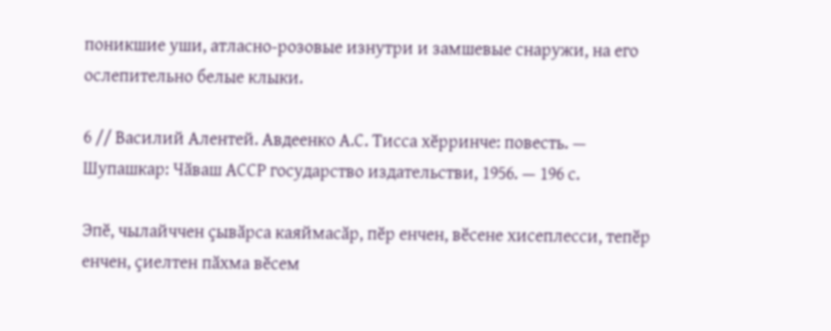поникшие уши, атласно-розовые изнутри и замшевые снаружи, на его ослепительно белые клыки.

6 // Василий Алентей. Авдеенко А.С. Тисса хӗрринче: повесть. — Шупашкар: Чӑваш АССР государство издательстви, 1956. — 196 с.

Эпӗ, чылайччен ҫывӑрса каяймасӑр, пӗр енчен, вӗсене хисеплесси, тепӗр енчен, ҫиелтен пӑхма вӗсем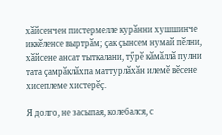хӑйсенчен пистермелле курӑнни хушшинче иккӗленсе выртрӑм; ҫак ҫынсем нумай пӗлни, хӑйсене ансат тыткалани, тӳрӗ кӑмӑллӑ пулни тата ҫамрӑклӑхпа маттурлӑхӑн илемӗ вӗсене хисеплеме хистерӗҫ.

Я долго, не засыпая, колебался, с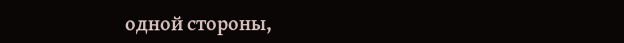одной стороны,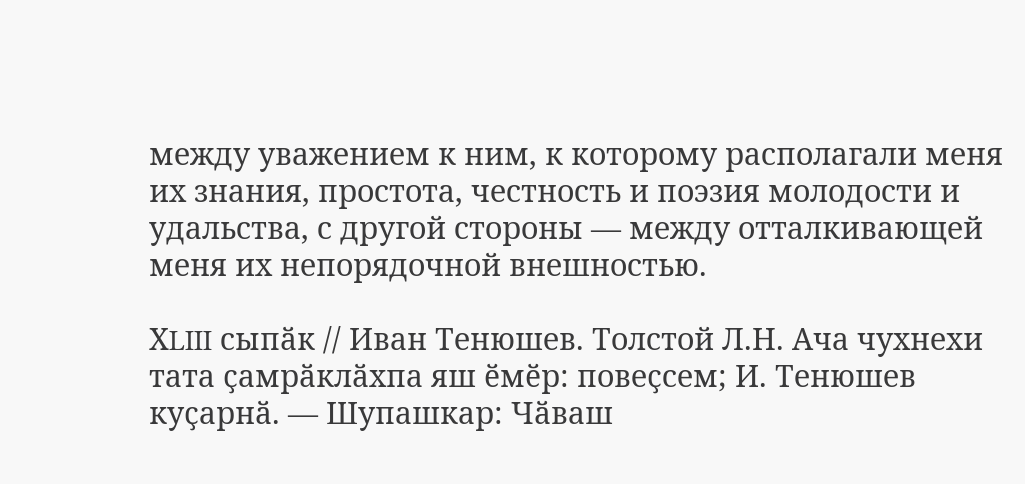между уважением к ним, к которому располагали меня их знания, простота, честность и поэзия молодости и удальства, с другой стороны — между отталкивающей меня их непорядочной внешностью.

ХLIII сыпӑк // Иван Тенюшев. Толстой Л.Н. Ача чухнехи тата ҫамрӑклӑхпа яш ӗмӗр: повеҫсем; И. Тенюшев куҫарнӑ. — Шупашкар: Чӑваш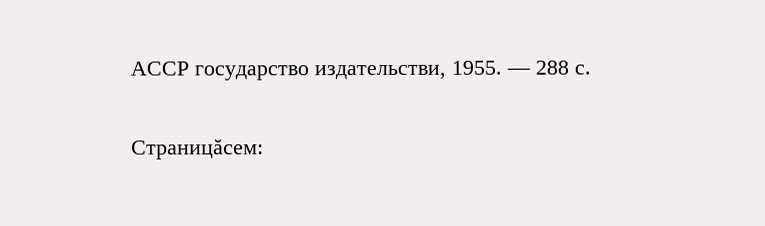АССР государство издательстви, 1955. — 288 с.

Страницăсем: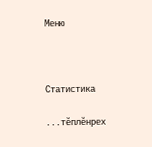Меню



Статистика

...тĕплӗнрех